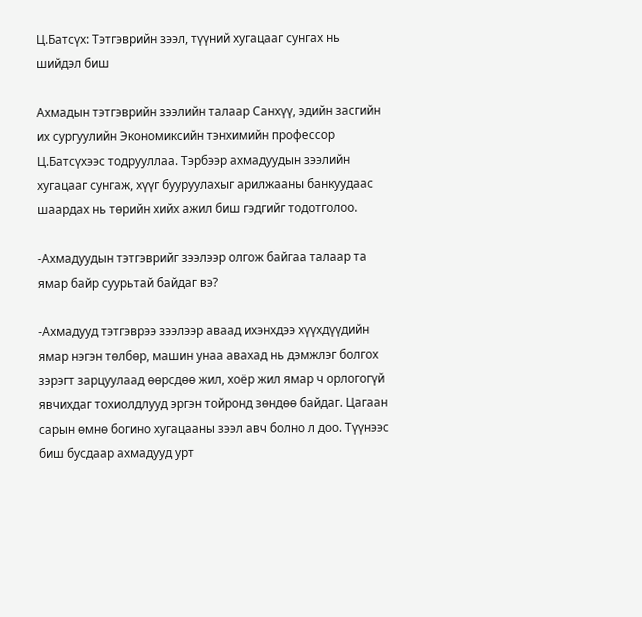Ц.Батсүх: Тэтгэврийн зээл, түүний хугацааг сунгах нь шийдэл биш

Ахмадын тэтгэврийн зээлийн талаар Санхүү, эдийн засгийн их сургуулийн Экономиксийн тэнхимийн профессор Ц.Батсүхээс тодрууллаа. Тэрбээр ахмадуудын зээлийн хугацааг сунгаж, хүүг бууруулахыг арилжааны банкуудаас шаардах нь төрийн хийх ажил биш гэдгийг тодотголоо.

-Ахмадуудын тэтгэврийг зээлээр олгож байгаа талаар та ямар байр суурьтай байдаг вэ?

-Ахмадууд тэтгэврээ зээлээр аваад ихэнхдээ хүүхдүүдийн ямар нэгэн төлбөр, машин унаа авахад нь дэмжлэг болгох зэрэгт зарцуулаад өөрсдөө жил, хоёр жил ямар ч орлогогүй явчихдаг тохиолдлууд эргэн тойронд зөндөө байдаг. Цагаан сарын өмнө богино хугацааны зээл авч болно л доо. Түүнээс биш бусдаар ахмадууд урт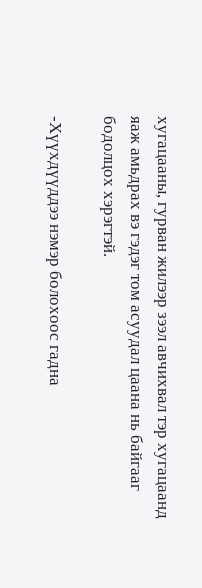хугацааны, гурван жилээр зээл авчихвал тэр хугацаанд яаж амьдрах вэ гэдэг том асуудал цаана нь байгааг бодолцох хэрэгтэй.

-Хүүхдүүддээ нэмэр болохоос гадна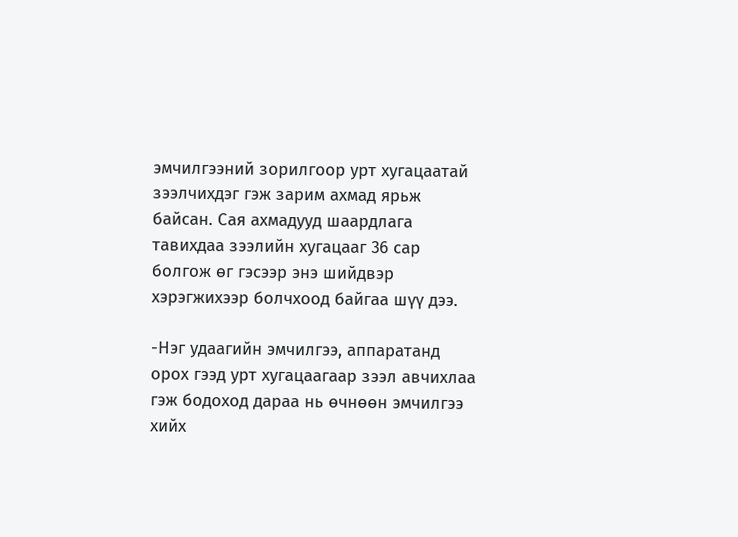эмчилгээний зорилгоор урт хугацаатай зээлчихдэг гэж зарим ахмад ярьж байсан. Сая ахмадууд шаардлага тавихдаа зээлийн хугацааг 36 сар болгож өг гэсээр энэ шийдвэр хэрэгжихээр болчхоод байгаа шүү дээ.

-Нэг удаагийн эмчилгээ, аппаратанд орох гээд урт хугацаагаар зээл авчихлаа гэж бодоход дараа нь өчнөөн эмчилгээ хийх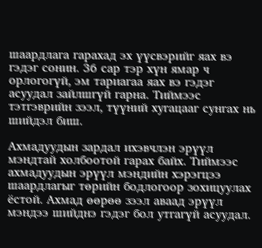шаардлага гарахад эх үүсвэрийг яах вэ гэдэг сонин. 36 сар тэр хүн ямар ч орлогогүй, эм тариагаа яах вэ гэдэг асуудал зайлшгүй гарна. Тиймээс тэтгэврийн зээл, түүний хугацааг сунгах нь шийдэл биш.

Ахмадуудын зардал ихэвчлэн эрүүл мэндтай холбоотой гарах байх. Тиймээс ахмадуудын эрүүл мэндийн хэрэгцээ шаардлагыг төрийн бодлогоор зохицуулах ёстой. Ахмад өөрөө зээл аваад эрүүл мэндээ шийднэ гэдэг бол утгагүй асуудал.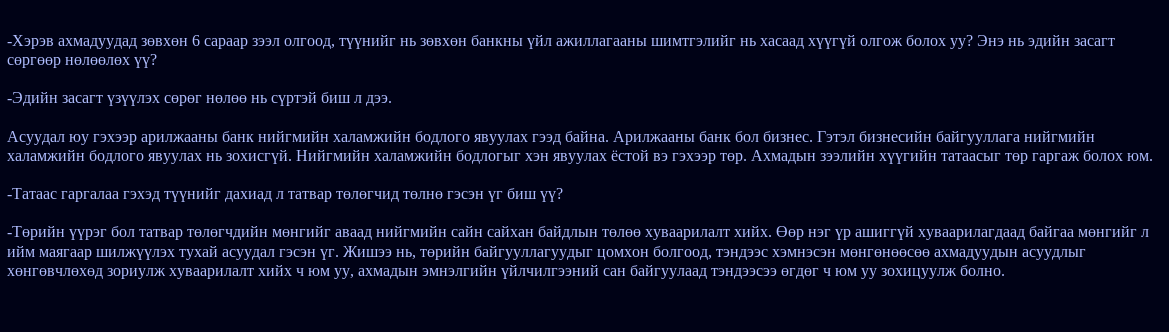-Хэрэв ахмадуудад зөвхөн 6 сараар зээл олгоод, түүнийг нь зөвхөн банкны үйл ажиллагааны шимтгэлийг нь хасаад хүүгүй олгож болох уу? Энэ нь эдийн засагт сөргөөр нөлөөлөх үү?

-Эдийн засагт үзүүлэх сөрөг нөлөө нь сүртэй биш л дээ.

Асуудал юу гэхээр арилжааны банк нийгмийн халамжийн бодлого явуулах гээд байна. Арилжааны банк бол бизнес. Гэтэл бизнесийн байгууллага нийгмийн халамжийн бодлого явуулах нь зохисгүй. Нийгмийн халамжийн бодлогыг хэн явуулах ёстой вэ гэхээр төр. Ахмадын зээлийн хүүгийн татаасыг төр гаргаж болох юм.

-Татаас гаргалаа гэхэд түүнийг дахиад л татвар төлөгчид төлнө гэсэн үг биш үү?

-Төрийн үүрэг бол татвар төлөгчдийн мөнгийг аваад нийгмийн сайн сайхан байдлын төлөө хуваарилалт хийх. Өөр нэг үр ашиггүй хуваарилагдаад байгаа мөнгийг л ийм маягаар шилжүүлэх тухай асуудал гэсэн үг. Жишээ нь, төрийн байгууллагуудыг цомхон болгоод, тэндээс хэмнэсэн мөнгөнөөсөө ахмадуудын асуудлыг хөнгөвчлөхөд зориулж хуваарилалт хийх ч юм уу, ахмадын эмнэлгийн үйлчилгээний сан байгуулаад тэндээсээ өгдөг ч юм уу зохицуулж болно.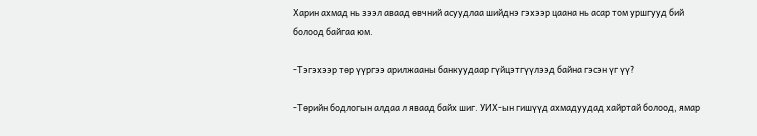Харин ахмад нь зээл аваад өвчний асуудлаа шийднэ гэхээр цаана нь асар том уршгууд бий болоод байгаа юм.

-Тэгэхээр төр үүргээ арилжааны банкуудаар гүйцэтгүүлээд байна гэсэн үг үү?

-Төрийн бодлогын алдаа л яваад байх шиг. УИХ-ын гишүүд ахмадуудад хайртай болоод, ямар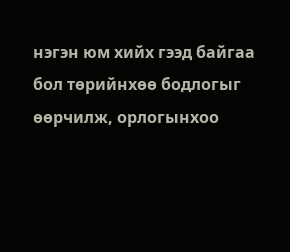нэгэн юм хийх гээд байгаа бол төрийнхөө бодлогыг өөрчилж, орлогынхоо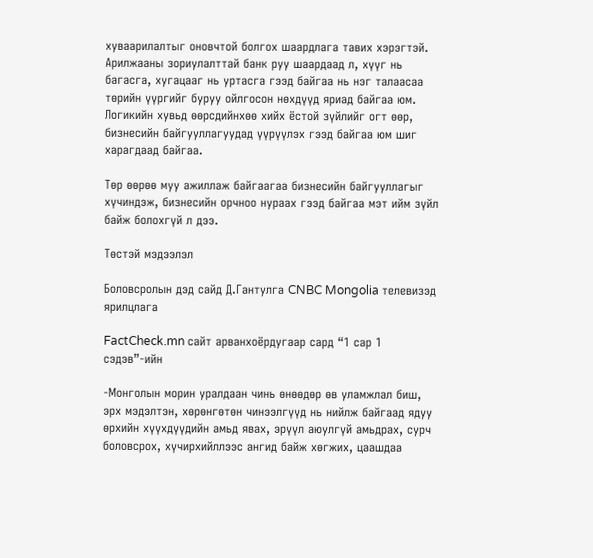хуваарилалтыг оновчтой болгох шаардлага тавих хэрэгтэй. Арилжааны зориулалттай банк руу шаардаад л, хүүг нь багасга, хугацааг нь уртасга гээд байгаа нь нэг талаасаа төрийн үүргийг буруу ойлгосон нөхдүүд яриад байгаа юм. Логикийн хувьд өөрсдийнхөө хийх ёстой зүйлийг огт өөр, бизнесийн байгууллагуудад үүрүүлэх гээд байгаа юм шиг харагдаад байгаа.

Төр өөрөө муу ажиллаж байгаагаа бизнесийн байгууллагыг хүчиндэж, бизнесийн орчноо нураах гээд байгаа мэт ийм зүйл байж болохгүй л дээ.

Төстэй мэдээлэл

Боловсролын дэд сайд Д.Гантулга CNBC Mongolia телевизэд ярилцлага

FactCheck.mn сайт арванхоёрдугаар сард “1 сар 1 сэдэв”-ийн

-Монголын морин уралдаан чинь өнөөдөр өв уламжлал биш, эрх мэдэлтэн, хөрөнгөтөн чинээлгүүд нь нийлж байгаад ядуу өрхийн хүүхдүүдийн амьд явах, эрүүл аюулгүй амьдрах, сурч боловсрох, хүчирхийллээс ангид байж хөгжих, цаашдаа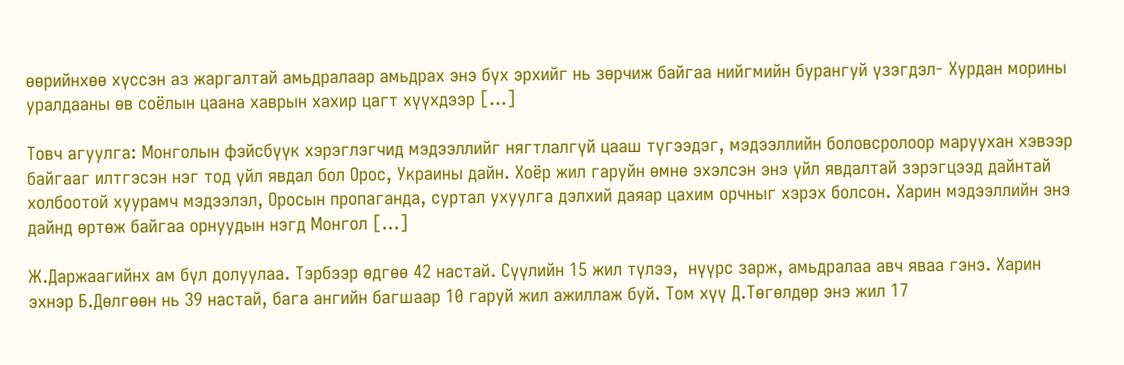өөрийнхөө хүссэн аз жаргалтай амьдралаар амьдрах энэ бүх эрхийг нь зөрчиж байгаа нийгмийн бурангуй үзэгдэл- Хурдан морины уралдааны өв соёлын цаана хаврын хахир цагт хүүхдээр […]

Товч агуулга: Монголын фэйсбүүк хэрэглэгчид мэдээллийг нягтлалгүй цааш түгээдэг, мэдээллийн боловсролоор маруухан хэвээр байгааг илтгэсэн нэг тод үйл явдал бол Орос, Украины дайн. Хоёр жил гаруйн өмнө эхэлсэн энэ үйл явдалтай зэрэгцээд дайнтай холбоотой хуурамч мэдээлэл, Оросын пропаганда, суртал ухуулга дэлхий даяар цахим орчныг хэрэх болсон. Харин мэдээллийн энэ дайнд өртөж байгаа орнуудын нэгд Монгол […]

Ж.Даржаагийнх ам бүл долуулаа. Тэрбээр өдгөө 42 настай. Сүүлийн 15 жил түлээ,  нүүрс зарж, амьдралаа авч яваа гэнэ. Харин эхнэр Б.Дөлгөөн нь 39 настай, бага ангийн багшаар 10 гаруй жил ажиллаж буй. Том хүү Д.Төгөлдөр энэ жил 17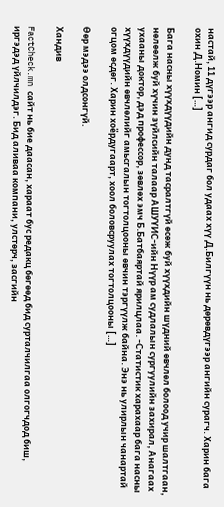настай, 11 дүгээр ангид сурдаг бол удаах хүү Д.Билгүүн нь дөрөвдүгээр ангийн сурагч. Харин бага охин Д.Номин […]

Бага насны хүүхдүүдийн дунд тасралтгүй өсөж буй хүүхдийн шүдний өвчлөл болоод учир шалтгаан, нөлөөлж буй хүчин зүйлсийн талаар АШУҮИС-ийн Нүүр ам судлалын сургуулийн захирал, Анагаах ухааны доктор, дэд профессор, зөвлөх эмч Б.Батбаяртай ярилцлаа. -Статистик харахаар бага насны хүүхдүүдийн өвчлөлийг амьсгалын тогтолцооны өвчин тэргүүлж байна. Энэ нь улирлын чанартай огцом өсдөг. Харин хоёрдугаарт, хоол боловсруулах тогтолцооны […]

Өөр мэдээ олдсонгүй.

Хандив

FactCheck.mn сайт нь бие даасан, хараат бус редакц бөгөөд бид сурталчилгаа олгогчдод биш, иргэдэд үйлчилдэг. Бид аливаа компани, улстөрч, засгийн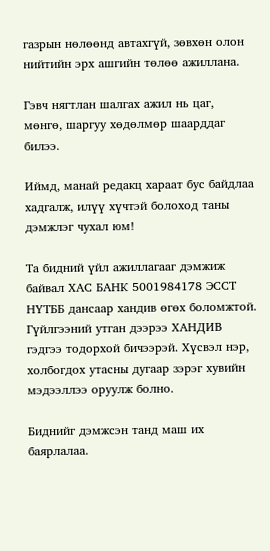газрын нөлөөнд автахгүй, зөвхөн олон нийтийн эрх ашгийн төлөө ажиллана.

Гэвч нягтлан шалгах ажил нь цаг, мөнгө, шаргуу хөдөлмөр шаарддаг билээ.

Иймд, манай редакц хараат бус байдлаа хадгалж, илүү хүчтэй болоход таны дэмжлэг чухал юм!

Та бидний үйл ажиллагааг дэмжиж байвал ХАС БАНК 5001984178 ЭССТ НҮТББ дансаар хандив өгөх боломжтой. Гүйлгээний утган дээрээ ХАНДИВ гэдгээ тодорхой бичээрэй. Хүсвэл нэр, холбогдох утасны дугаар зэрэг хувийн мэдээллээ оруулж болно.

Биднийг дэмжсэн танд маш их баярлалаа.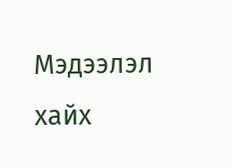Мэдээлэл хайх